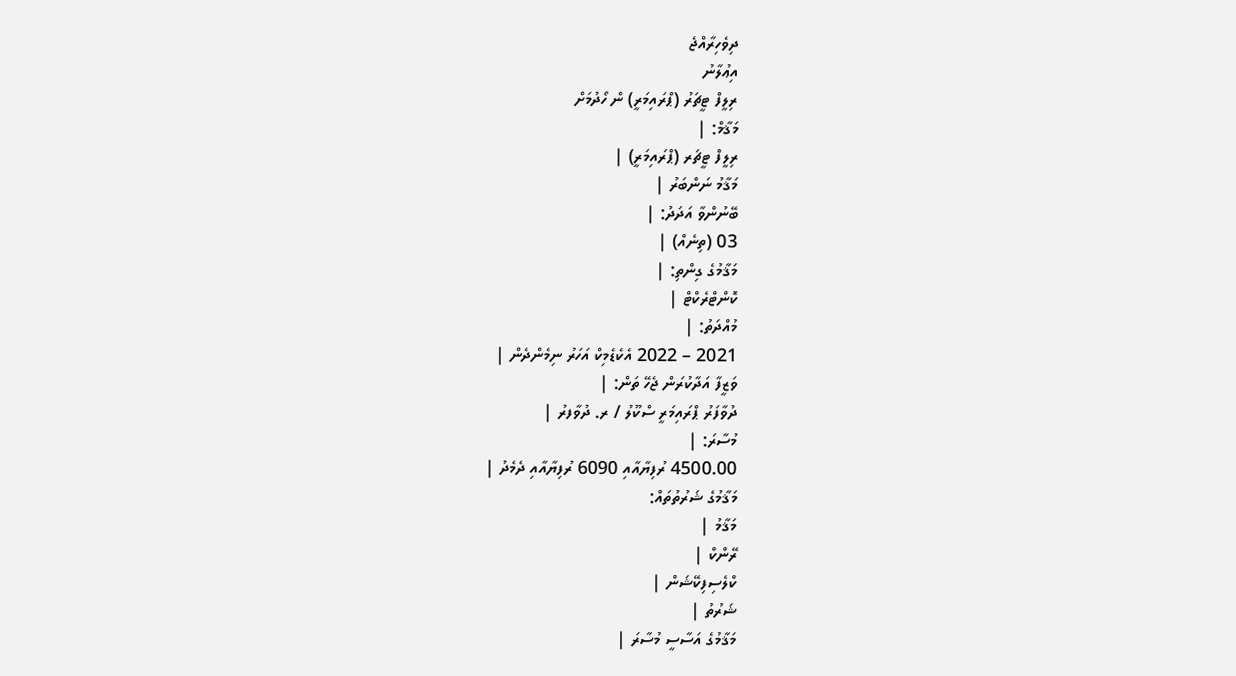ދިވެހިރާއްޖެ
އިޢުލާނު
ރިލީފް ޓީޗަރު (ޕްރައިމަރީ) ން ހޯދުމަށް
މަޤާމް: |
ރިލީފް ޓީޗަރ (ޕްރައިމަރީ) |
މަޤާމު ނަންބަރު |
ބޭނުންވާ އަދަދު: |
03 (ތިނެއް) |
މަޤާމުގެ ގިންތި: |
ކޮންޓްރެކްޓް |
މުއްދަތު: |
2021 – 2022 އެކެޑެމިކް އަހަރު ނިމެންދެން |
ވަޒީފާ އަދާކުރަން ޖެހޭ ތަން: |
ދުވާފަރު ޕްރައިމަރީ ސްކޫލު / ރ. ދުވާފރު |
މުސާރަ: |
4500.00 ރުފިޔާއާއި 6090 ރުފިޔާއާއި ދެމެދު |
މަޤާމުގެ ޝަރުތުތައް:
މަޤާމު |
ރޭންކް |
ކްލެސިފިކޭޝަން |
ޝަރުތު |
މަޤާމުގެ އަސާސީ މުސާރަ |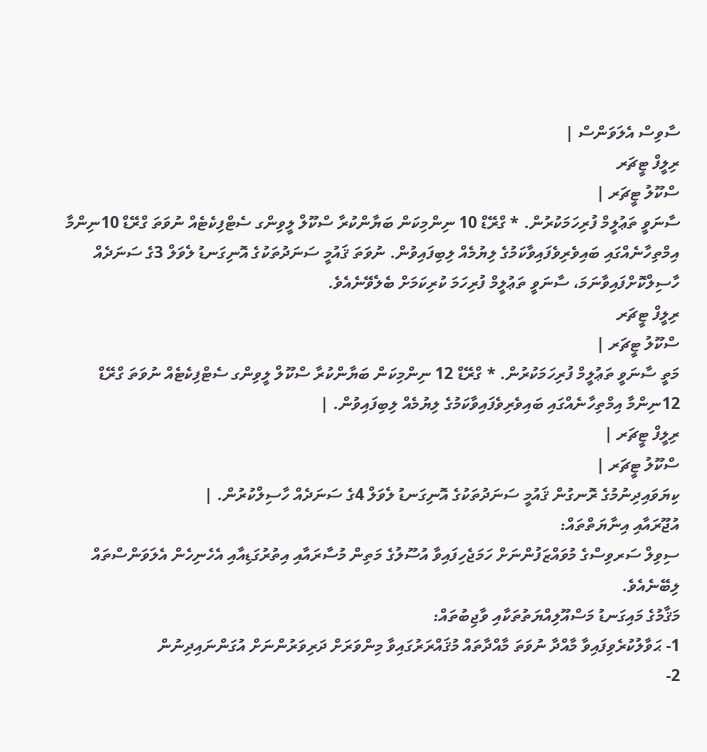ސާވިސް އެލަވަންސް |
ރިލީފް ޓީޗަރ
ސްކޫލު ޓީޗަރ |
ސާނަވީ ތަޢުލީމް ފުރިހަމަކުރުން. * ގްރޭޑް 10 ނިންމިކަން ބަޔާންކުރާ ސްކޫލް ލީވިންގ ސެޓްފިކެޓެއް ނުވަތަ ގްރޭޑް 10ނިންމާ އިމްތިހާނެއްގައި ބައިވެރިވެފައިވާކަމުގެ ލިޔުމެއް ލިބިފައިވުން. ނުވަތަ ޤައުމީ ސަނަދުތަކުގެ އޮނިގަނޑު ލެވަލް 3ގެ ސަނަދެއް ހާސިލްކޮށްފައިވާނަމަ، ސާނަވީ ތަޢުލީމް ފުރިހަމަ ކުރިކަމަށް ބެލެވޭނެއެވެ.
ރިލީފް ޓީޗަރ
ސްކޫލު ޓީޗަރ |
މަތީ ސާނަވީ ތަޢުލީމް ފުރިހަމަކުރުން. * ގްރޭޑް 12 ނިންމިކަން ބަޔާންކުރާ ސްކޫލް ލީވިންގ ސެޓްފިކެޓެއް ނުވަތަ ގްރޭޑް 12ނިންމާ އިމްތިހާނެއްގައި ބައިވެރިވެފައިވާކަމުގެ ލިޔުމެއް ލިބިފައިވުން. |
ރިލީފް ޓީޗަރ |
ސްކޫލު ޓީޗަރ |
ކިޔަވައިދިނުމުގެ ރޮނގުން ޤައުމީ ސަނަދުތަކުގެ އޮނިގަނޑު ލެވަލް 4ގެ ސަނަދެއް ހާސިލްކުރުން. |
އުޖޫރައާއި އިނާޔަތްތައް:
ސިވިލް ސަރވިސްގެ މުވައްޒަފުންނަށް ހަމަޖެހިފައިވާ އުސޫލުގެ މަތިން މުސާރައާއި އިތުރުގަޑިއާއި އެހެނިހެން އެލަވަންސްތައް ލިބޭނެއެވެ.
މަޤާމުގެ މައިގަނޑު މަސްއޫލިއްޔަތުތަކާއި ވާޖިބުތައް:
1- ޙަވާލުކުރެވިފައިވާ މާއްދާ ނުވަތަ މާއްދާތައް މުޤައްރަރުގައިވާ މިންވަރަށް ދަރިވަރުންނަށް އުގަންނައިދިނުން
2-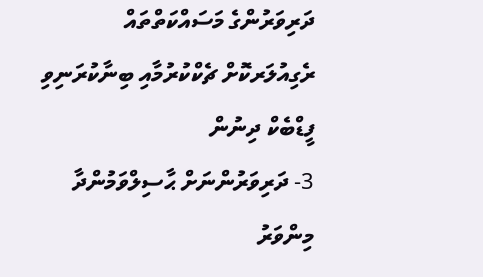ދަރިވަރުންގެ މަސައްކަތްތައް ރެގިއުލަރކޮށް ޗެކްކުރުމާއި ބިނާކުރަނިވި ފީޑްބެކް ދިނުން
3- ދަރިވަރުންނަށް ޙާސިލްވަމުންދާ މިންވަރު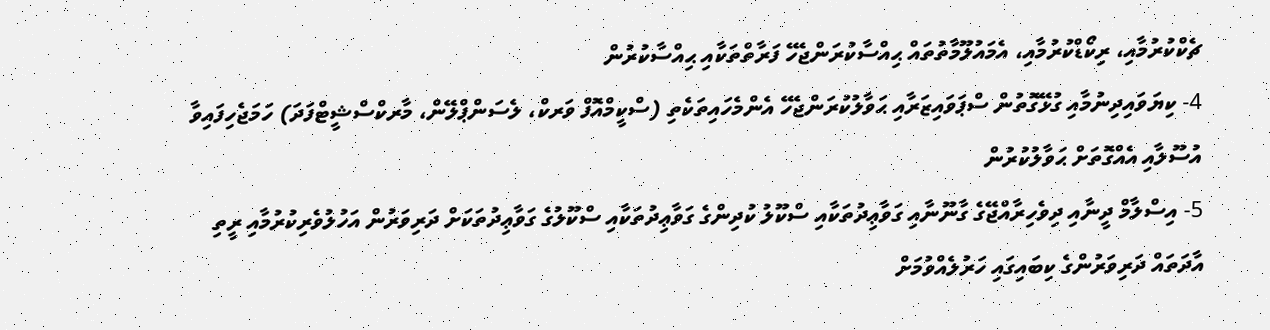ޗެކްކުރުމާއި، ރިކޯޑްކުރުމާއި، އެމައުލޫމާތުތައް ޙިއްސާކުރަންޖެހޭ ފަރާތްތަކާއި ޙިއްސާކުރުން
4- ކިޔަވައިދިނުމާއި ގުޅޭގޮތުން ސްޕަވައިޒަރާއި ޙަވާލުކުރަންޖެހޭ އެންމެހައިތަކެތި (ސްކީމްއޮފް ވަރކް، ލެސަންޕްލޭން، މާރކްސްޝީޓްފަދަ) ހަމަޖެހިފައިވާ އުސޫލާއި އެއްގޮތަށް ޙަވާލުކުރުން
5- އިސްލާމް ދީނާއި ދިވެހިރާއްޖޭގެ ގާނޫނާއި ގަވާޢިދުތަކާއި ސްކޫލު ކުދިންގެ ގަވާޢިދުތަކާއި ސްކޫލުގެ ގަވާޢިދުތަކަށް ދަރިވަރުން އަހުލުވެރިކުރުމާއި ރީތި އާދަތައް ދަރިވަރުންގެ ކިބައިގައި ހަރުލެއްވުމަށް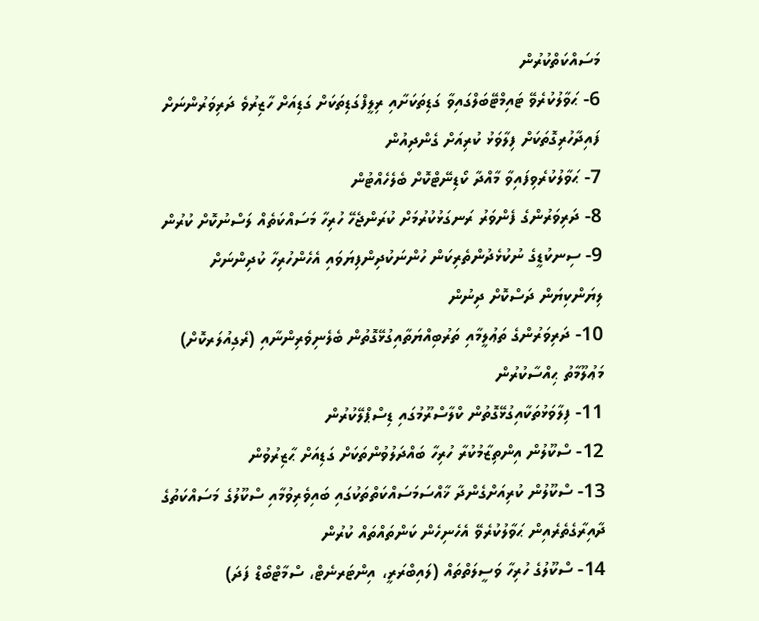މަސައްކަތްކުރުން
6- ޙަވާލުކުރެވޭ ޓައިމްޓޭބަލްގައިވާ ގަޑިތަކަށާއި ރިލީފްގަޑިތަކަށް ގަޑިއަށް ހާޒިރުވެ ދަރިވަރުންނަށް ފައިދާހުރިގޮތަކަށް ފިލާވަޅު ކުރިއަށް ގެންދިއުން
7- ޙަވާލުކުރެވިފައިވާ މާއްދާ ކޯޑިނޭޓްކޮށް ބެލެހެއްޓުން
8- ދަރިވަރުންގެ ފެންވަރު ރަނގަޅުކުރުމަށް ކުރަންޖެހޭ ހުރިހާ މަސައްކަތެއް ލަސްނުކޮށް ކުރުން
9- ސިނކުޑީގެ ނުކުޅެދުންތެރިކަން ހުންނަކުދިންފިޔަވައި އެހެންހުރިހާ ކުދިންނަށް ލިޔަންކިޔަން ދަސްކޮށް ދިނުން
10- ދަރިވަރުންގެ ތަޢުލީމާއި ތަރުބިއްޔަތާއިގުޅޭގޮތުން ބެލެނިވެރިންނާއި (ރެގިއުލަރކޮށް) މަޢުލޫމާތު ޙިއްސާކުރުން
11- ފިލާވަޅުތަކާއިގުޅޭގޮތުން ކްލާސްރޫމުގައި ޑިސްޕްލޭކުރުން
12- ސްކޫލުން އިންތިޒާމުކުރާ ހުރިހާ ބައްދަލުވުންތަކަށް ގަޑިއަށް ޙާޒިރުވުން
13- ސްކޫލުން ކުރިއަށްގެންދާ ޚާއްސަމަސައްކަތްތަކުގައި ބައިވެރިވުމާއި ސްކޫލުގެ މަސައްކަތުގެ ދާއިރާގެތެރެއިން ޙަވާލުކުރެވޭ އެހެނިހެން ކަންތައްތައް ކުރުން
14- ސްކޫލުގެ ހުރިހާ ވަސީލަތްތައް (ލައިބްރަރީ، އިންޓަރނެޓް، ސްމާޓްބޯޑް ފަދަ)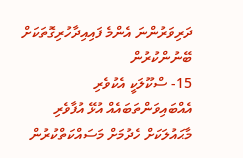ދަރިވަރުންނަ އެންމެ ފައިއިދާހުރިގޮތަކަށް ބޭނުންކުރުން
15- ސްކޫލަކީ އެކުވެރި އެއްބައިވަންތަބައެއް އުޅޭ އުފާވެރި މާޙައުލަކަށް ހެދުމަށް މަސައްކަތްކުރުން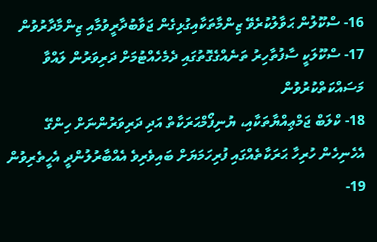16- ސްކޫލުން ޙަވާލުކުރެވޭ ޒިންމާތަކާއިގުޅިގެން ޖަވާބުދާރީވުމާއި ޒިންމާދާރުވުން
17- ސްކޫލަކީ ސާފުތާހިރު ތަނެއްގެގޮތުގައި ދެމެހެއްޓުމަށް ދަރިވަރުން ލައްވާ މަސައްކަތްކުރުވުން
18- ކްލަބް ޖަމްޢިއްޔާތަކާއި، ޔުނިފޯމްޙަރަކާތް އަދި ދަރިވަރުންނަށް ހިންގޭ އެހެނިހެން ހުރިހާ ޙަރަކާތެއްގައި ފުރިހަމަޔަށް ބައިވެރިވެ އެއްބާރުލުންދީ އެހީތެރިވުން
19-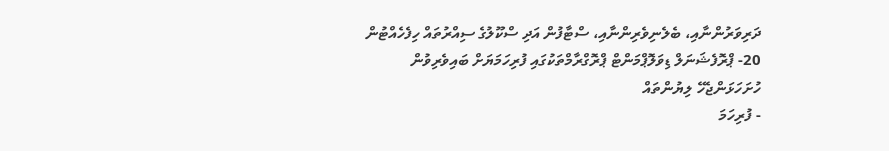ދަރިވަރުންނާއި، ބެލެނިވެރިންނާއި، ސްޓާފުން އަދި ސްކޫލުގެ ސިއްރުތައް ހިފެހެއްޓުން
20- ޕްރޮފެޝަނަލް ޑިވަލޮޕްމަންޓް ޕްރޮގްރާމްތަކުގައި ފުރިހަމަޔަށް ބައިވެރިވުން
ހުށަހަޅަންޖެހޭ ލިޔުންތައް
- ފުރިހަމަ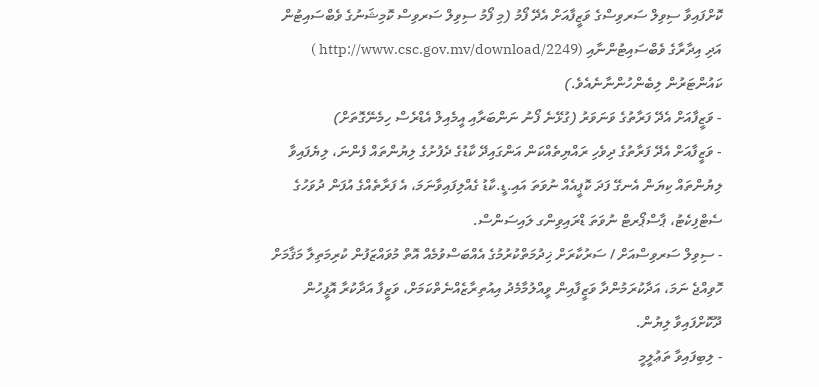ކޮށްފައިވާ ސިވިލް ސަރވިސްގެ ވަޒީފާއަށް އެދޭ ފޯމު (މި ފޯމު ސިވިލް ސަރވިސް ކޮމިޝަނުގެ ވެބްސައިޓުން އަދި އިދާރާގެ ވެބްސައިޓުންނާއި (http://www.csc.gov.mv/download/2249 ) ކައުންޓަރުން ލިބެންހުންނާނެއެވެ.)
- ވަޒީފާއަށް އެދޭ ފަރާތުގެ ވަނަވަރު (ގުޅޭނެ ފޯނު ނަންބަރާއި އީމެއިލް އެޑްރެސް ހިމެނޭގޮތަށް)
- ވަޒީފާއަށް އެދޭ ފަރާތުގެ ދިވެހި ރައްޔިތެއްކަން އަންގައިދޭ ކާޑުގެ ދެފުށުގެ ލިޔުންތައް ފެންނަ، ލިޔެފައިވާ ލިޔުންތައް ކިޔަން އެނގޭ ފަދަ ކޮޕީއެއް ނުވަތަ އައި.ޑީ.ކާޑު ގެއްލިފައިވާނަމަ، އެ ފަރާތެއްގެ އުފަން ދުވަހުގެ ސެޓްފިކެޓު، ޕާސްޕޯރޓް ނުވަތަ ޑްރައިވިންގ ލައިސަންސް.
- ސިވިލް ސަރވިސްއަށް / ސަރުކާރަށް ޚިދުމަތްކުރުމުގެ އެއްބަސްވުމެއް އޮތް މުވައްޒަފުން ކުރިމަތިލާ މަޤާމަށް ހޮވިއްޖެ ނަމަ، އަދާކުރަމުންދާ ވަޒީފާއިން ވީއްލުމާމެދު އިއުތިރާޒެއްނެތްކަމަށް، ވަޒީފާ އަދާކުރާ އޮފީހުން ދޫކޮށްފައިވާ ލިޔުން.
- ލިބިފައިވާ ތަޢުލީމީ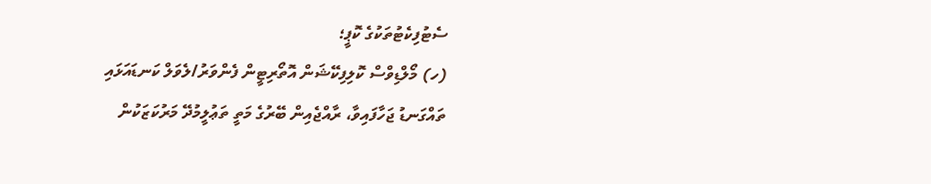ސެޓުފިކެޓުތަކުގެ ކޮޕީ؛
(ހ) މޯލްޑިވްސް ކޮލިފިކޭޝަން އޮތޯރިޓީން ފެންވަރު/ލެވަލް ކަނޑައަޅައި ތައްގަނޑު ޖަހާފައިވާ، ރާއްޖެއިން ބޭރުގެ މަތީ ތަޢުލީމުދޭ މަރުކަޒަކުން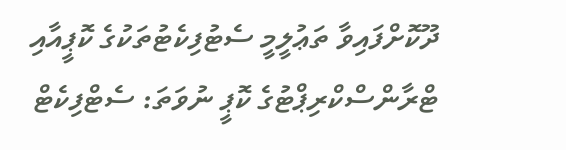ދޫކޮށްފައިވާ ތަޢުލީމީ ސެޓުފިކެޓުތަކުގެ ކޮޕީއާއި ޓްރާންސްކްރިޕްޓުގެ ކޮޕީ ނުވަތަ: ސެޓްފިކެޓް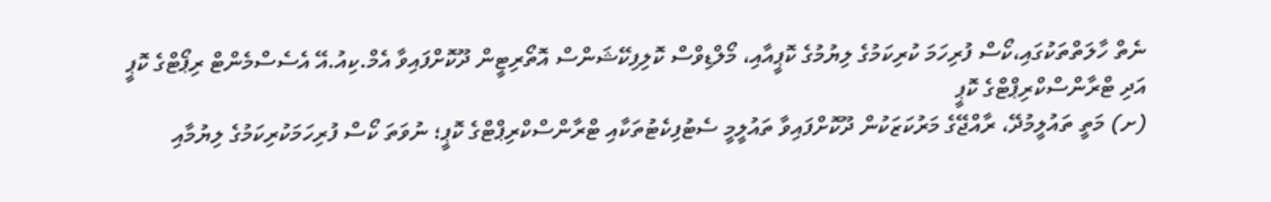ނެތް ހާލަތްތަކުގައި،ކޯސް ފުރިހަމަ ކުރިކަމުގެ ލިޔުމުގެ ކޮޕީއާއި، މޯލްޑިވްސް ކޮލިފިކޭޝަންސް އޮތޯރިޓީން ދޫކޮށްފައިވާ އެމް.ކިއު.އޭ އެސެސްމެންޓް ރިޕޯޓްގެ ކޮޕީ އަދި ޓްރާންސްކްރިޕްޓްގެ ކޮޕީ
(ށ) މަތީ ތައުލީމުދޭ، ރާއްޖޭގެ މަރުކަޒަކުން ދޫކޮށްފައިވާ ތައުލީމީ ސެޓުފިކެޓުތަކާއި ޓްރާންސްކްރިޕްޓްގެ ކޮޕީ؛ ނުވަތަ ކޯސް ފުރިހަމަކުރިކަމުގެ ލިޔުމާއި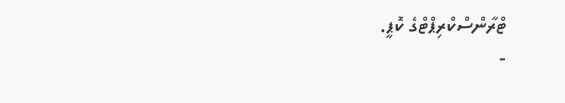ޓްރާންސްކްރިޕްޓްގެ ކޮޕީ.
-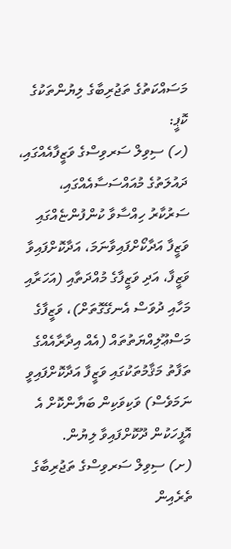މަސައްކަތުގެ ތަޖުރިބާގެ ލިޔުންތަކުގެ ކޮޕީ:
(ހ) ސިވިލް ސަރވިސްގެ ވަޒީފާއެއްގައި، ދައުލަތުގެ މުއައްސަސާއެއްގައި، ސަރުކާރު ހިއްސާވާ ކުންފުންޏެއްގައި ވަޒީފާ އަދާކޯށްފައިވާނަމަ، އަދާކޮށްފައިވާ ވަޒީފާ، އަދި ވަޒީފާގެ މުއްދަތާއި (އަހަރާއި މަހާއި ދުވަސް އެނގޭގޮތަށް)، ވަޒީފާގެ މަސްޢޫލިއްޔަތުތައް (އެއް އިދާރާއެއްގެ ތަފާތު މަޤާމުތަކުގައި ވަޒީފާ އަދާކޮށްފައިވީ ނަމަވެސް) ވަކިވަކިން ބަޔާންކޮށް އެ އޮފީހަކުން ދޫކޮށްފައިވާ ލިޔުން.
(ށ) ސިވިލް ސަރވިސްގެ ތަޖުރިބާގެ ތެރެއިން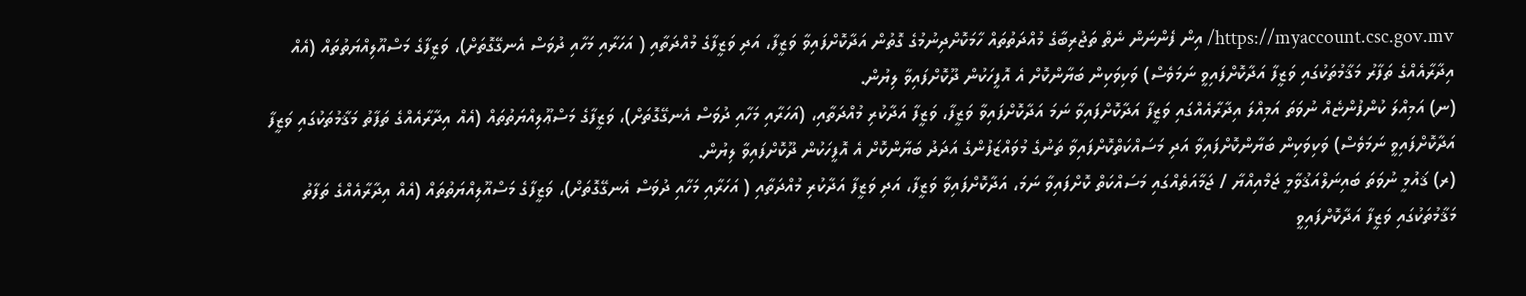https://myaccount.csc.gov.mv/ އިން ފެންނަން ނެތް ތަޖުރިބާގެ މުއްދަތުތައް ހާމަކޮށްދިނުމުގެ ގޮތުން އަދާކޮށްފައިވާ ވަޒީފާ، އަދި ވަޒީފާގެ މުއްދަތާއި ( އަހަރާއި މަހާއި ދުވަސް އެނގޭގޮތަށް)، ވަޒީފާގެ މަސްއޫލިއްޔަތުތައް (އެއް އިދާރާއެއްގެ ތަފާރު މަޤާމުތަކުގައި ވަޒީފާ އަދާކޮށްފައިވީ ނަމަވެސް) ވަކިވަކިން ބަޔާންކޮށް އެ އޮފީހަކުން ދޫކޮށްފައިވާ ލިޔުން.
(ނ) އަމިއްލަ ކުންފުންޏެއް ނުވަތަ އަމިއްލަ އިދާރާއެއްގައި ވަޒީފާ އަދާކޮށްފައިވާ ނަމަ އަދާކޮށްފައިވާ ވަޒީފާ، ވަޒީފާ އަދާކުރި މުއްދަތާއި، (އަހަރާއި މަހާއި ދުވަސް އެނގޭގޮތަށް)، ވަޒީފާގެ މަސްޢޫލިއްޔަތުތައް (އެއް އިދާރާއެއްގެ ތަފާތު މަޤާމުތަކުގައި ވަޒީފާ އަދާކޮށްފައިވީ ނަމަވެސް) ވަކިވަކިން ބަޔާންކޮށްފައިވާ އަދި މަސައްކަތްކޮށްފައިވާ ތަނުގެ މުވައްޒަފުންގެ އަދަދު ބަޔާންކޮށް އެ އޮފީހަކުން ދޫކޮށްފައިވާ ލިޔުން.
(ރ) ޤައުމީ ނުވަތަ ބައިނަލްއަޤުވާމީ ޖަމްއިއްޔާ / ޖަމާއަތެއްގައި މަސައްކަތް ކޮށްފައިވާ ނަމަ، އަދާކޮށްފައިވާ ވަޒީފާ، އަދި ވަޒީފާ އަދާކުރި މުއްދަތާއި ( އަހަރާއި މަހާއި ދުވަސް އެނގޭގޮތަށް)، ވަޒީފާގެ މަސްއޫލިއްޔަތުތައް (އެއް އިދާރާއެއްގެ ތަފާތު މަޤާމުތަކުގައި ވަޒީފާ އަދާކޮށްފައިވީ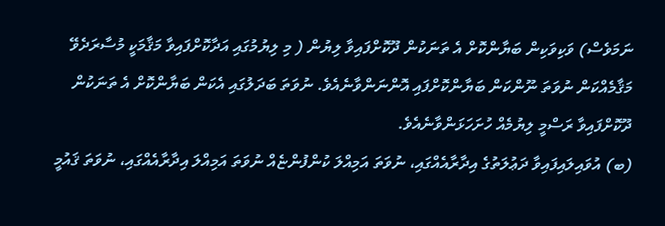ނަމަވެސް) ވަކިވަކިން ބަޔާންކޮށް އެ ތަނަކުން ދޫކޮށްފައިވާ ލިޔުން ( މި ލިޔުމުގައި އަދާކޮށްފައިވާ މަޤާމަކީ މުސާރަދެވޭ މަޤާމެއްކަން ނުވަތަ ނޫންކަން ބަޔާންކޮށްފައި އޮންނަންވާނެއެވެ. ނުވަތަ ބަދަލުގައި އެކަން ބަޔާންކޮށް އެ ތަނަކުން ދޫކޮށްފައިވާ ރަސްމީ ލިޔުމެއް ހުށަހަޅަންވާނެއެވެ.
(ބ) އުވައިލައިފައިވާ ދަޢުލަތުގެ އިދާރާއެއްގައި، ނުވަތަ އަމިއްލަ ކުންފުންޏެއް ނުވަތަ އަމިއްލަ އިދާރާއެއްގައި، ނުވަތަ ޤައުމީ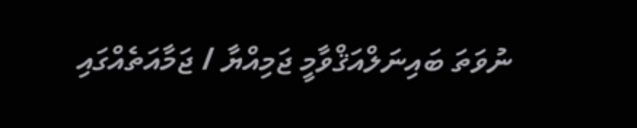ނުވަތަ ބައިނަލްއަޤްވާމީ ޖަމިއްޔާ / ޖަމާއަތެއްގައި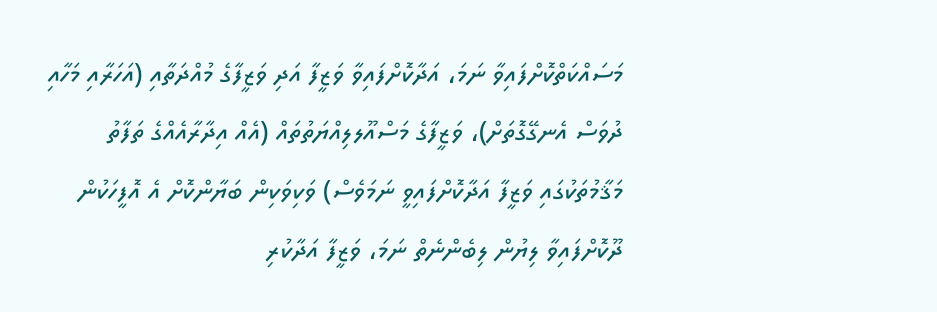މަސައްކަތްކޮށްފައިވާ ނަމަ، އަދާކޮށްފައިވާ ވަޒީފާ އަދި ވަޒީފާގެ މުއްދަތާއި (އަހަރާއި މަހާއި ދުވަސް އެނގޭގޮތަށް)، ވަޒީފާގެ މަސްއޫލލިއްޔަތުތައް (އެއް އިދާރާއެއްގެ ތަފާތު މަޤާމުތަކުގައި ވަޒީފާ އަދާކޮށްފައިވީ ނަމަވެސް) ވަކިވަކިން ބަޔާންކޮށް އެ އޮފީހަކުން ދޫކޮށްފައިވާ ލިޔުން ލިބެންނެތް ނަމަ، ވަޒީފާ އަދާކުރި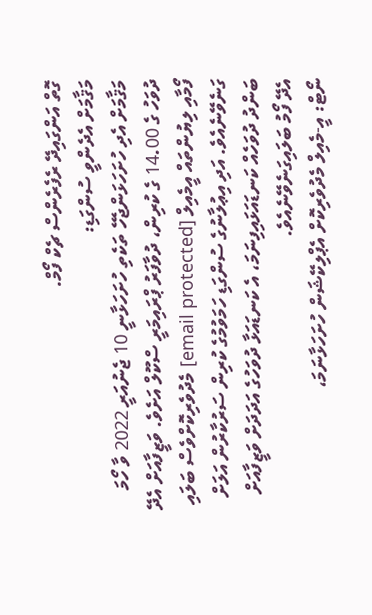ގޮތް އަންގައިދޭ ރެފެރެންސް ޗެކް ފޯމް.
މަޤާމަށް އެދެންވީ ސުންގަޑި:
މަޤާމަށް އެދި ހުށަހަޅަންޖެހޭ ތަކެތި ހުށަހަޅާނީ 10 ޖެނުއަރީ 2022 ވާ ހޯމަ ދުވަހު ގެ 14.00 ގެ ކުރިން، ދުވާފަރު ޕްރައިމަރީ ސްކޫލް އަށެވެ. ވަޒީފާއަށް އެދޭ ފޯމާއި ލިޔުންތައް އީމެއިލް [email protected] މެދުވެރިކޮށްވެސް ބަލައި ގަނެވޭނެއެވެ. އަދި އިޢުލާނުގެ ސުންގަޑި ހަމަވުމުގެ ކުރިން ސަރުކާރުން އަލަށް ބަންދު ދުވަހެއް ކަނޑައަޅައިފިނަމަ، އެ ކަނޑައަޅާ ދުވަހުގެ އަދަދަށް ވަޒީފާއަށް އެދޭ ފޯމު ބަލައިގަނެވޭނެއެވެ.
ނޯޓް: އީ-މެއިލް މެދުވެރިކޮށް އެޕްލިކޭޝަން ހުށަހަޅާނަމަ،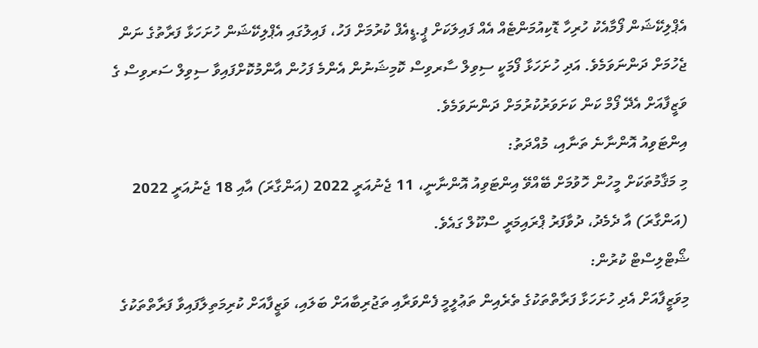އެޕްލިކޭޝަން ފޯމާއެކު ހުރިހާ ޑޮކިއުމަންޓެއް އެއް ފައިލަކަށް ޕީ.ޑީއެފް ކުރުމަށް ފަހު، ފައިލުގައި އެޕްލިކޭޝަން ހުށަހަޅާ ފަރާތުގެ ނަން ޖެހުމަށް ދަންނަވަމެވެ. އަދި ހުށަހަޅާ ފޯމަކީ ސިވިލް ސާރވިސް ކޮމިޝަނުން އެންމެ ފަހުން އާންމުކޮށްފައިވާ ސިވިލް ސަރވިސް ގެ ވަޒީފާއަށް އެދޭ ފޯމް ކަން ކަށަވަރުކުރުމަށް ދަންނަވަމެވެ.
އިންޓަވިއު އޮންނާނެ ތަނާއި، މުއްދަތު:
މި މަޤާމުތަކަށް މީހުން ހޮވުމަށް ބޭއްވޭ އިންޓަވިއު އޮންނާނީ، 11 ޖެނުއަރީ 2022 (އަންގާރަ) އާއި 18 ޖެނުއަރީ 2022 (އަންގާރަ) އާ ދެމެދު، ދުވާފަރު ޕްރައިމަރީ ސްކޫލް ގައެވެ.
ޝޯޓްލިސްޓް ކުރުން:
މިވަޒީފާއަށް އެދި ހުށަހަޅާ ފަރާތްތަކުގެ ތެރެއިން ތަޢުލީމީ ފެންވަރާއި ތަޖުރިބާއަށް ބަލައި، ވަޒީފާއަށް ކުރިމަތިލާފައިވާ ފަރާތްތަކުގެ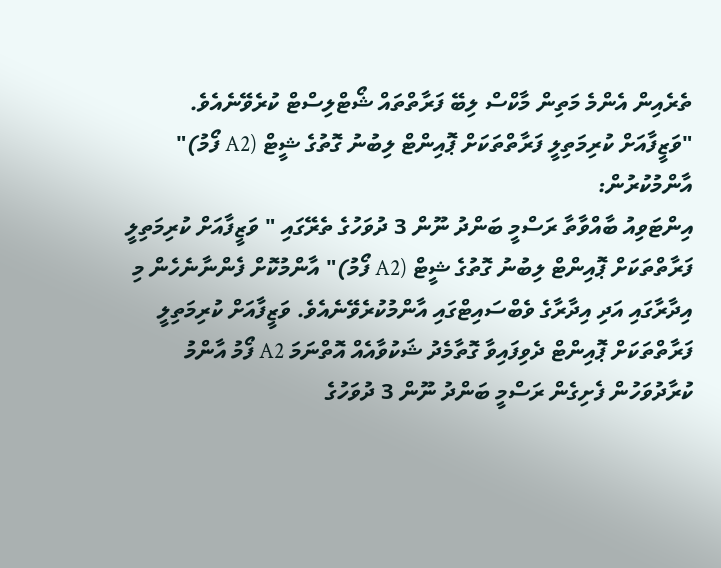ތެރެއިން އެންމެ މަތިން މާކްސް ލިބޭ ފަރާތްތައް ޝޯޓްލިސްޓް ކުރެވޭނެއެވެ.
"ވަޒީފާއަށް ކުރިމަތިލީ ފަރާތްތަކަށް ޕޮއިންޓް ލިބުނު ގޮތުގެ ޝީޓް (A2 ފޯމު)" އާންމުކުރުން:
އިންޓަވިއު ބާއްވާތާ ރަސްމީ ބަންދު ނޫން 3 ދުވަހުގެ ތެރޭގައި " ވަޒީފާއަށް ކުރިމަތިލީ ފަރާތްތަކަށް ޕޮއިންޓް ލިބުނު ގޮތުގެ ޝީޓް (A2 ފޯމު)" އާންމުކޮށް ފެންނާނެހެން މި އިދާރާގައި އަދި އިދާރާގެ ވެބްސައިޓްގައި އާންމުކުރެވޭނެއެވެ. ވަޒީފާއަށް ކުރިމަތިލީ ފަރާތްތަކަށް ޕޮއިންޓް ދެވިފައިވާ ގޮތާމެދު ޝަކުވާއެއް އޮތްނަމަ A2 ފޯމު އާންމު ކުރާދުވަހުން ފެށިގެން ރަސްމީ ބަންދު ނޫން 3 ދުވަހުގެ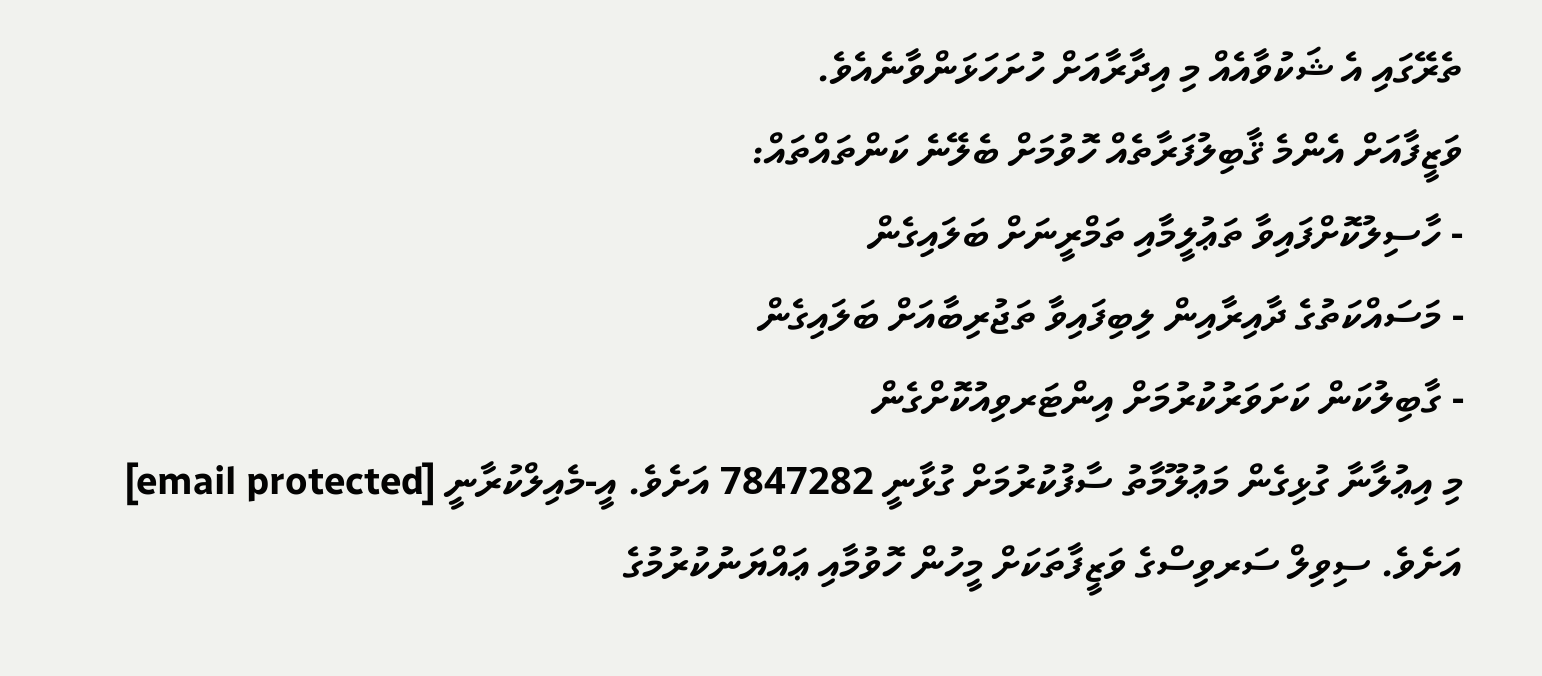ތެރޭގައި އެ ޝަކުވާއެއް މި އިދާރާއަށް ހުށަހަޅަންވާނެއެވެ.
ވަޒީފާއަށް އެންމެ ޤާބިލުފަރާތެއް ހޮވުމަށް ބެލޭނެ ކަންތައްތައް:
- ހާސިލުކޮށްފައިވާ ތަޢުލީމާއި ތަމްރީނަށް ބަލައިގެން
- މަސައްކަތުގެ ދާއިރާއިން ލިބިފައިވާ ތަޖުރިބާއަށް ބަލައިގެން
- ގާބިލުކަން ކަށަވަރުކުރުމަށް އިންޓަރވިއުކޮށްގެން
މި އިޢުލާނާ ގުޅިގެން މަޢުލޫމާތު ސާފުކުރުމަށް ގުޅާނީ 7847282 އަށެވެ. އީ-މެއިލްކުރާނީ [email protected] އަށެވެ. ސިވިލް ސަރވިސްގެ ވަޒީފާތަކަށް މީހުން ހޮވުމާއި ޢައްޔަނުކުރުމުގެ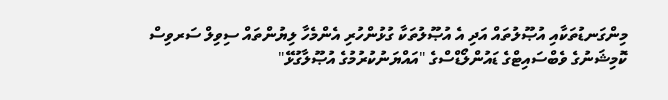މިންގަނޑުތަކާއި އުޞޫލުތައް އަދި އެ އުޞޫލުތަކާ ގުޅުންހުރި އެންމެހާ ލިޔުންތައް ސިވިލް ސަރވިސް ކޮމިޝަނުގެ ވެބްސައިޓްގެ ޑައުންލޯޑްސްގެ "އައްޔަނުކުރުމުގެ އުޞޫލާގުޅޭ"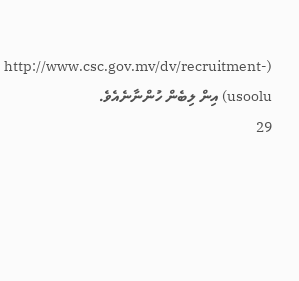(http://www.csc.gov.mv/dv/recruitment-usoolu) އިން ލިބެން ހުންނާނެއެވެ.
29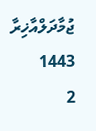ޖުމާދަލްއާޚިރާ 1443
2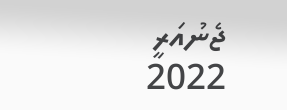ޖެނުއަރީ 2022